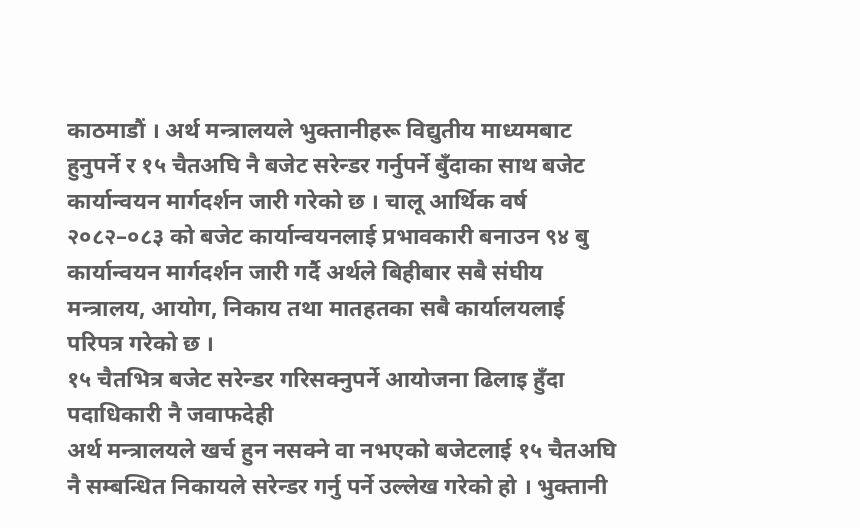काठमाडौं । अर्थ मन्त्रालयले भुक्तानीहरू विद्युतीय माध्यमबाट हुनुपर्ने र १५ चैतअघि नै बजेट सरेन्डर गर्नुपर्ने बुँदाका साथ बजेट कार्यान्वयन मार्गदर्शन जारी गरेको छ । चालू आर्थिक वर्ष २०८२–०८३ को बजेट कार्यान्वयनलाई प्रभावकारी बनाउन ९४ बु कार्यान्वयन मार्गदर्शन जारी गर्दै अर्थले बिहीबार सबै संघीय मन्त्रालय, आयोग, निकाय तथा मातहतका सबै कार्यालयलाई परिपत्र गरेको छ ।
१५ चैतभित्र बजेट सरेन्डर गरिसक्नुपर्ने आयोजना ढिलाइ हुँदा पदाधिकारी नै जवाफदेही
अर्थ मन्त्रालयले खर्च हुन नसक्ने वा नभएको बजेटलाई १५ चैतअघि नै सम्बन्धित निकायले सरेन्डर गर्नु पर्ने उल्लेख गरेको हो । भुक्तानी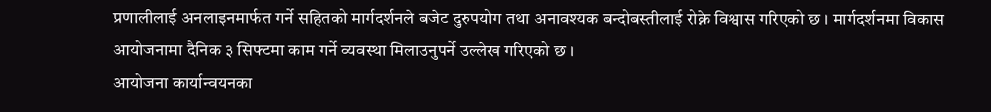प्रणालीलाई अनलाइनमार्फत गर्ने सहितको मार्गदर्शनले बजेट दुरुपयोग तथा अनावश्यक बन्दोबस्तीलाई रोक्ने विश्वास गरिएको छ । मार्गदर्शनमा विकास आयोजनामा दैनिक ३ सिफ्टमा काम गर्ने व्यवस्था मिलाउनुपर्ने उल्लेख गरिएको छ ।
आयोजना कार्यान्वयनका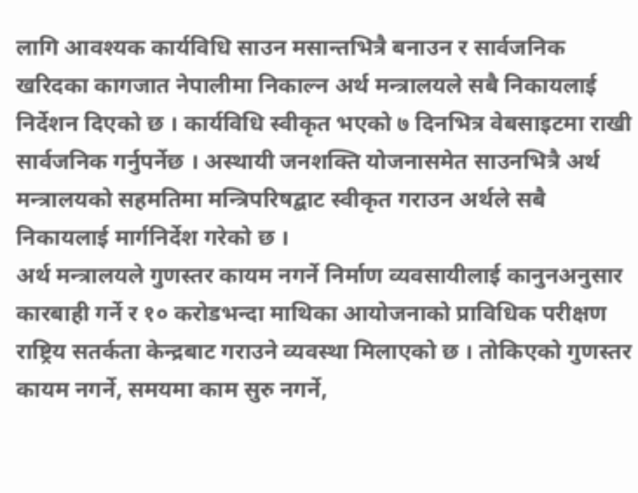लागि आवश्यक कार्यविधि साउन मसान्तभित्रै बनाउन र सार्वजनिक खरिदका कागजात नेपालीमा निकाल्न अर्थ मन्त्रालयले सबै निकायलाई निर्देशन दिएको छ । कार्यविधि स्वीकृत भएको ७ दिनभित्र वेबसाइटमा राखी सार्वजनिक गर्नुपर्नेछ । अस्थायी जनशक्ति योजनासमेत साउनभित्रै अर्थ मन्त्रालयको सहमतिमा मन्त्रिपरिषद्बाट स्वीकृत गराउन अर्थले सबै निकायलाई मार्गनिर्देश गरेको छ ।
अर्थ मन्त्रालयले गुणस्तर कायम नगर्ने निर्माण व्यवसायीलाई कानुनअनुसार कारबाही गर्ने र १० करोडभन्दा माथिका आयोजनाको प्राविधिक परीक्षण राष्ट्रिय सतर्कता केन्द्रबाट गराउने व्यवस्था मिलाएको छ । तोकिएको गुणस्तर कायम नगर्ने, समयमा काम सुरु नगर्ने,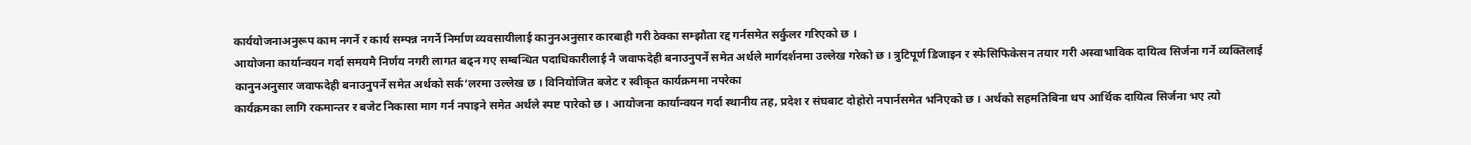कार्ययोजनाअनुरूप काम नगर्ने र कार्य सम्पन्न नगर्ने निर्माण व्यवसायीलाई कानुनअनुसार कारबाही गरी ठेक्का सम्झौता रद्द गर्नसमेत सर्कुलर गरिएको छ ।
आयोजना कार्यान्वयन गर्दा समयमै निर्णय नगरी लागत बढ्न गए सम्बन्धित पदाधिकारीलाई नै जवाफदेही बनाउनुपर्ने समेत अर्थले मार्गदर्शनमा उल्लेख गरेको छ । त्रुटिपूर्ण डिजाइन र स्फेसिफिकेसन तयार गरी अस्वाभाविक दायित्व सिर्जना गर्ने व्यक्तिलाई कानुनअनुसार जवाफदेही बनाउनुपर्ने समेत अर्थको सर्क‘लरमा उल्लेख छ । विनियोजित बजेट र स्वीकृत कार्यक्रममा नपरेका
कार्यक्रमका लागि रकमान्तर र बजेट निकासा माग गर्न नपाइने समेत अर्थले स्पष्ट पारेको छ । आयोजना कार्यान्वयन गर्दा स्थानीय तह, प्रदेश र संघबाट दोहोरो नपार्नसमेत भनिएको छ । अर्थको सहमतिबिना थप आर्थिक दायित्व सिर्जना भए त्यो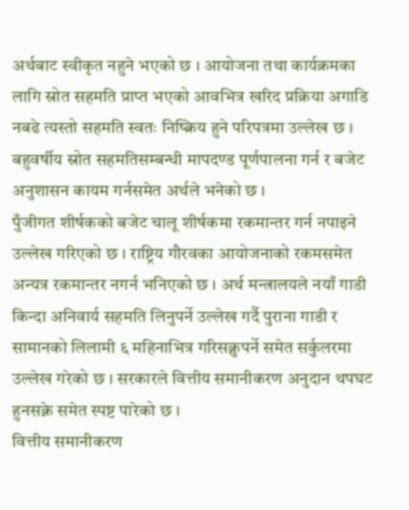अर्थबाट स्वीकृत नहुने भएको छ । आयोजना तथा कार्यक्रमका लागि स्रोत सहमति प्राप्त भएको आवभित्र खरिद प्रक्रिया अगाडि नबढे त्यस्तो सहमति स्वतः निष्क्रिय हुने परिपत्रमा उल्लेख छ । बहुवर्षीय स्रोत सहमतिसम्बन्धी मापदण्ड पूर्णपालना गर्न र बजेट अनुशासन कायम गर्नसमेत अर्थले भनेको छ ।
पुँजीगत शीर्षकको बजेट चालू शीर्षकमा रकमान्तर गर्न नपाइने उल्लेख गरिएको छ । राष्ट्रिय गौरवका आयोजनाको रकमसमेत अन्यत्र रकमान्तर नगर्न भनिएको छ । अर्थ मन्त्रालयले नयाँ गाडी किन्दा अनिवार्य सहमति लिनुपर्ने उल्लेख गर्दै पुराना गाडी र सामानको लिलामी ६ महिनाभित्र गरिसक्नुपर्ने समेत सर्कुलरमा उल्लेख गरेको छ । सरकारले वित्तीय समानीकरण अनुदान थपघट हुनसक्ने समेत स्पष्ट पारेको छ ।
वित्तीय समानीकरण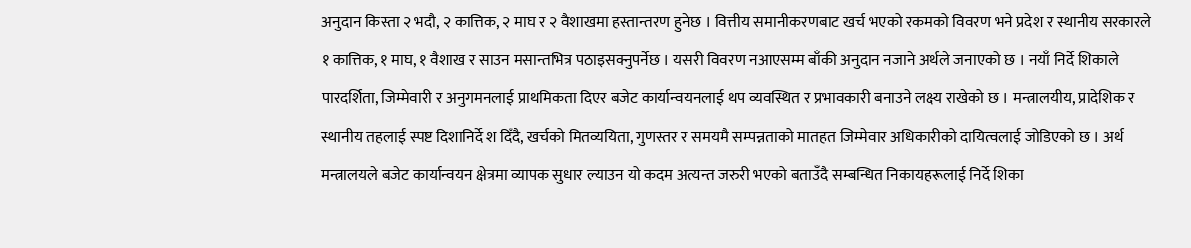अनुदान किस्ता २ भदौ, २ कात्तिक, २ माघ र २ वैशाखमा हस्तान्तरण हुनेछ । वित्तीय समानीकरणबाट खर्च भएको रकमको विवरण भने प्रदेश र स्थानीय सरकारले १ कात्तिक, १ माघ, १ वैशाख र साउन मसान्तभित्र पठाइसक्नुपर्नेछ । यसरी विवरण नआएसम्म बाँकी अनुदान नजाने अर्थले जनाएको छ । नयाँ निर्दे शिकाले पारदर्शिता, जिम्मेवारी र अनुगमनलाई प्राथमिकता दिएर बजेट कार्यान्वयनलाई थप व्यवस्थित र प्रभावकारी बनाउने लक्ष्य राखेको छ । मन्त्रालयीय, प्रादेशिक र स्थानीय तहलाई स्पष्ट दिशानिर्दे श दिँदै, खर्चको मितव्ययिता, गुणस्तर र समयमै सम्पन्नताको मातहत जिम्मेवार अधिकारीको दायित्वलाई जोडिएको छ । अर्थ मन्त्रालयले बजेट कार्यान्वयन क्षेत्रमा व्यापक सुधार ल्याउन यो कदम अत्यन्त जरुरी भएको बताउँदै सम्बन्धित निकायहरूलाई निर्दे शिका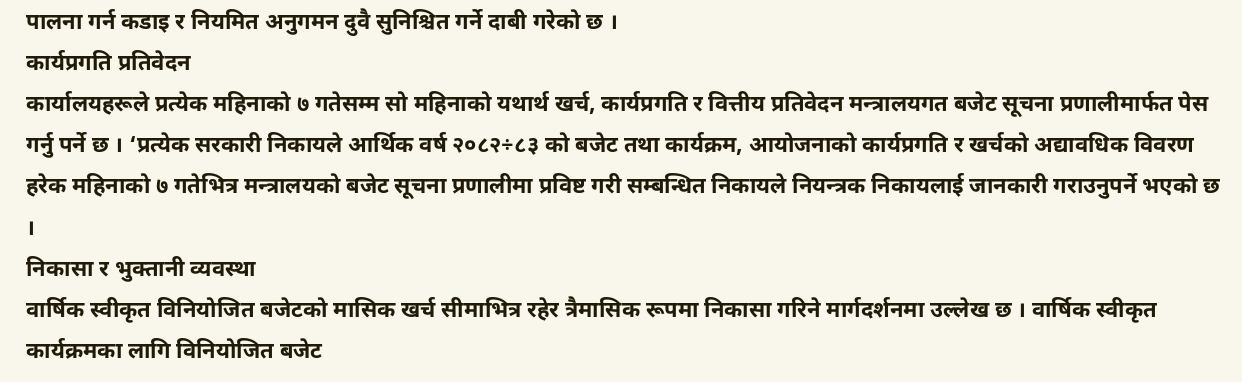पालना गर्न कडाइ र नियमित अनुगमन दुवै सुनिश्चित गर्ने दाबी गरेको छ ।
कार्यप्रगति प्रतिवेदन
कार्यालयहरूले प्रत्येक महिनाको ७ गतेसम्म सो महिनाको यथार्थ खर्च, कार्यप्रगति र वित्तीय प्रतिवेदन मन्त्रालयगत बजेट सूचना प्रणालीमार्फत पेस गर्नु पर्ने छ । ‘प्रत्येक सरकारी निकायले आर्थिक वर्ष २०८२÷८३ को बजेट तथा कार्यक्रम, आयोजनाको कार्यप्रगति र खर्चको अद्यावधिक विवरण हरेक महिनाको ७ गतेभित्र मन्त्रालयको बजेट सूचना प्रणालीमा प्रविष्ट गरी सम्बन्धित निकायले नियन्त्रक निकायलाई जानकारी गराउनुपर्ने भएको छ ।
निकासा र भुक्तानी व्यवस्था
वार्षिक स्वीकृत विनियोजित बजेटको मासिक खर्च सीमाभित्र रहेर त्रैमासिक रूपमा निकासा गरिने मार्गदर्शनमा उल्लेख छ । वार्षिक स्वीकृत कार्यक्रमका लागि विनियोजित बजेट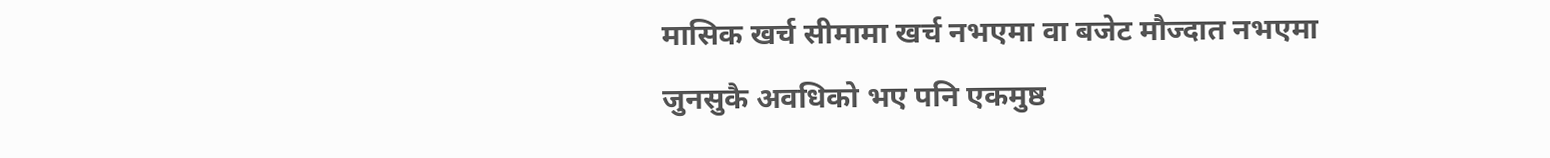मासिक खर्च सीमामा खर्च नभएमा वा बजेट मौज्दात नभएमा जुनसुकै अवधिको भए पनि एकमुष्ठ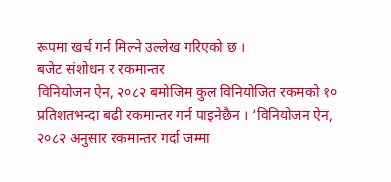रूपमा खर्च गर्न मिल्ने उल्लेख गरिएको छ ।
बजेट संशोधन र रकमान्तर
विनियोजन ऐन, २०८२ बमोजिम कुल विनियोजित रकमको १० प्रतिशतभन्दा बढी रकमान्तर गर्न पाइनेछैन । ‘विनियोजन ऐन, २०८२ अनुसार रकमान्तर गर्दा जम्मा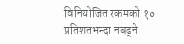विनियोजित रकमको १० प्रतिशतभन्दा नबढ्ने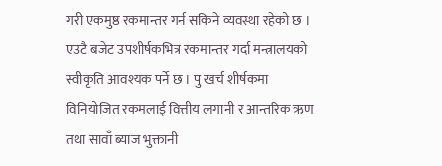गरी एकमुष्ठ रकमान्तर गर्न सकिने व्यवस्था रहेको छ । एउटै बजेट उपशीर्षकभित्र रकमान्तर गर्दा मन्त्रालयको स्वीकृति आवश्यक पर्ने छ । पु खर्च शीर्षकमा विनियोजित रकमलाई वित्तीय लगानी र आन्तरिक ऋण तथा सावाँ ब्याज भुक्तानी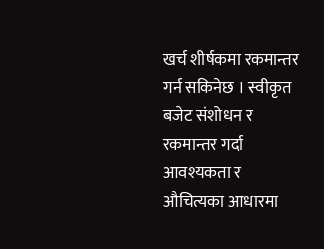खर्च शीर्षकमा रकमान्तर गर्न सकिनेछ । स्वीकृत बजेट संशोधन र रकमान्तर गर्दा आवश्यकता र औचित्यका आधारमा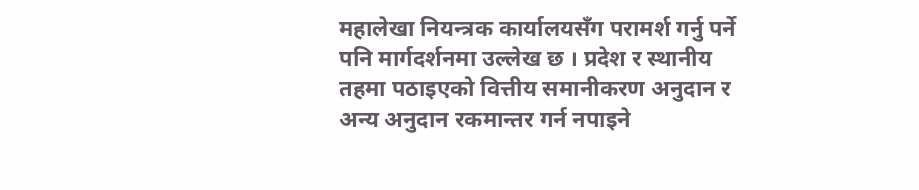महालेखा नियन्त्रक कार्यालयसँग परामर्श गर्नु पर्ने पनि मार्गदर्शनमा उल्लेख छ । प्रदेश र स्थानीय तहमा पठाइएको वित्तीय समानीकरण अनुदान र अन्य अनुदान रकमान्तर गर्न नपाइने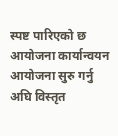स्पष्ट पारिएको छ
आयोजना कार्यान्वयन
आयोजना सुरु गर्नु अघि विस्तृत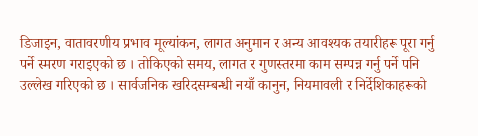डिजाइन, वातावरणीय प्रभाव मूल्यांकन, लागत अनुमान र अन्य आवश्यक तयारीहरू पूरा गर्नु पर्ने स्मरण गराइएको छ । तोकिएको समय, लागत र गुणस्तरमा काम सम्पन्न गर्नु पर्ने पनि उल्लेख गरिएको छ । सार्वजनिक खरिदसम्बन्धी नयाँ कानुन, नियमावली र निर्देशिकाहरूको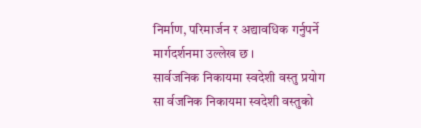निर्माण, परिमार्जन र अद्यावधिक गर्नुपर्ने मार्गदर्शनमा उल्लेख छ ।
सार्वजनिक निकायमा स्वदेशी वस्तु प्रयोग
सा र्वजनिक निकायमा स्वदेशी वस्तुको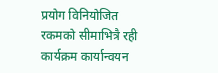प्रयोग विनियोजित रकमको सीमाभित्रै रही कार्यक्रम कार्यान्वयन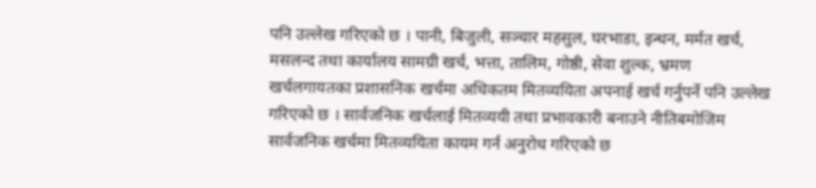पनि उल्लेख गरिएको छ । पानी, बिजुली, सञ्चार महसुल, घरभाडा, इन्धन, मर्मत खर्च, मसलन्द तथा कार्यालय सामग्री खर्च, भत्ता, तालिम, गोष्ठी, सेवा शुल्क, भ्रमण खर्चलगायतका प्रशासनिक खर्चमा अधिकतम मितव्ययिता अपनाई खर्च गर्नुपर्ने पनि उल्लेख गरिएको छ । सार्वजनिक खर्चलाई मितव्ययी तथा प्रभावकारी बनाउने नीतिबमोजिम सार्वजनिक खर्चमा मितव्ययिता कायम गर्न अनुरोध गरिएको छ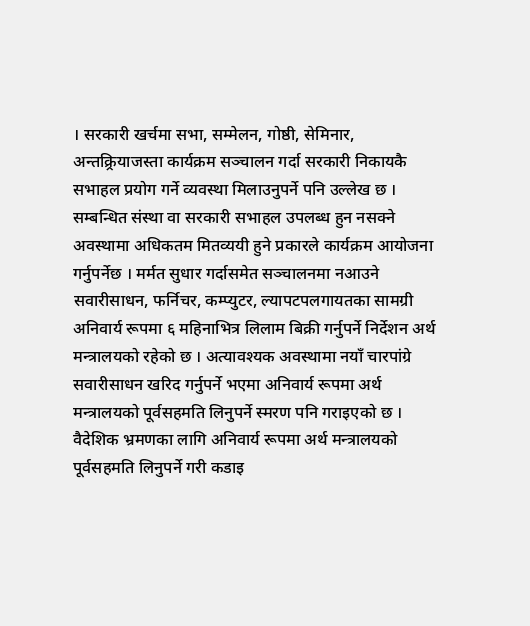। सरकारी खर्चमा सभा, सम्मेलन, गोष्ठी, सेमिनार, अन्तक्र्रियाजस्ता कार्यक्रम सञ्चालन गर्दा सरकारी निकायकै सभाहल प्रयोग गर्ने व्यवस्था मिलाउनुपर्ने पनि उल्लेख छ ।
सम्बन्धित संस्था वा सरकारी सभाहल उपलब्ध हुन नसक्ने अवस्थामा अधिकतम मितव्ययी हुने प्रकारले कार्यक्रम आयोजना गर्नुपर्नेछ । मर्मत सुधार गर्दासमेत सञ्चालनमा नआउने सवारीसाधन, फर्निचर, कम्प्युटर, ल्यापटपलगायतका सामग्री अनिवार्य रूपमा ६ महिनाभित्र लिलाम बिक्री गर्नुपर्ने निर्देशन अर्थ मन्त्रालयको रहेको छ । अत्यावश्यक अवस्थामा नयाँ चारपांग्रे सवारीसाधन खरिद गर्नुपर्ने भएमा अनिवार्य रूपमा अर्थ मन्त्रालयको पूर्वसहमति लिनुपर्ने स्मरण पनि गराइएको छ ।
वैदेशिक भ्रमणका लागि अनिवार्य रूपमा अर्थ मन्त्रालयको पूर्वसहमति लिनुपर्ने गरी कडाइ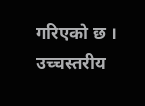गरिएको छ । उच्चस्तरीय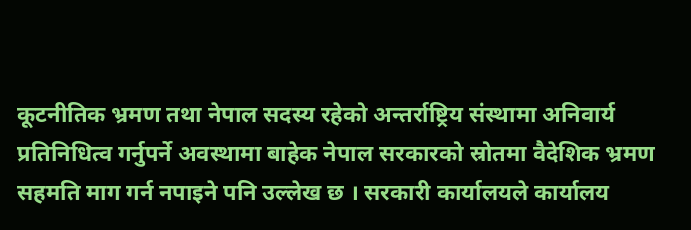कूटनीतिक भ्रमण तथा नेपाल सदस्य रहेको अन्तर्राष्ट्रिय संस्थामा अनिवार्य प्रतिनिधित्व गर्नुपर्ने अवस्थामा बाहेक नेपाल सरकारको स्रोतमा वैदेशिक भ्रमण सहमति माग गर्न नपाइने पनि उल्लेख छ । सरकारी कार्यालयले कार्यालय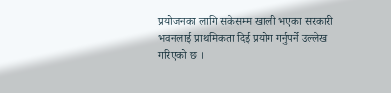प्रयोजनका लागि सकेसम्म खाली भएका सरकारी भवनलाई प्राथमिकता दिई प्रयोग गर्नुपर्ने उल्लेख गरिएको छ ।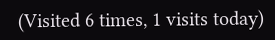(Visited 6 times, 1 visits today)